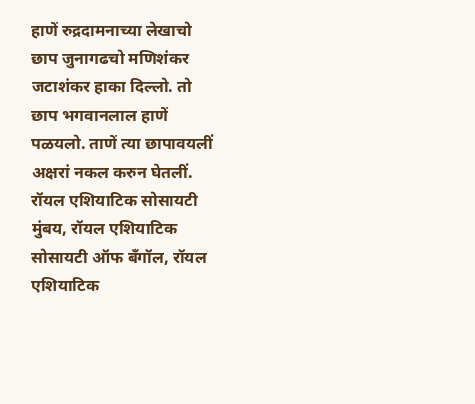हाणें रुद्रदामनाच्या लेखाचो छाप जुनागढचो मणिशंकर जटाशंकर हाका दिल्लो. तो छाप भगवानलाल हाणें पळयलो. ताणें त्या छापावयलीं अक्षरां नकल करुन घेतलीं. रॉयल एशियाटिक सोसायटी मुंबय, रॉयल एशियाटिक सोसायटी ऑफ बँगॉल, रॉयल एशियाटिक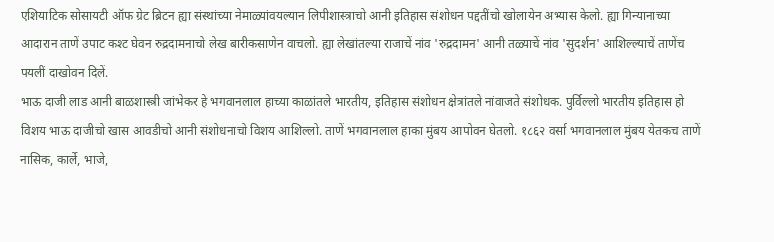एशियाटिक सोसायटी ऑफ ग्रेट ब्रिटन ह्या संस्थांच्या नेमाळ्यांवयल्यान लिपीशास्त्राचो आनी इतिहास संशोधन पद्दतींचो खोलायेन अभ्यास केलो. ह्या गिन्यानाच्या आदारान ताणें उपाट कश्ट घेवन रुद्रदामनाचो लेख बारीकसाणेन वाचलो. ह्या लेखांतल्या राजाचें नांव 'रुद्रदामन' आनी तळ्याचें नांव 'सुदर्शन' आशिल्ल्याचें ताणेंच पयलीं दाखोवन दिलें.
भाऊ दाजी लाड आनी बाळशास्त्री जांभेकर हे भगवानलाल हाच्या काळांतले भारतीय, इतिहास संशोधन क्षेत्रांतले नांवाजते संशोधक. पुर्विल्लो भारतीय इतिहास हो विशय भाऊ दाजीचो खास आवडीचो आनी संशोधनाचो विशय आशिल्लो. ताणें भगवानलाल हाका मुंबय आपोवन घेतलो. १८६२ वर्सा भगवानलाल मुंबय येतकच ताणें नासिक, कार्ले, भाजे,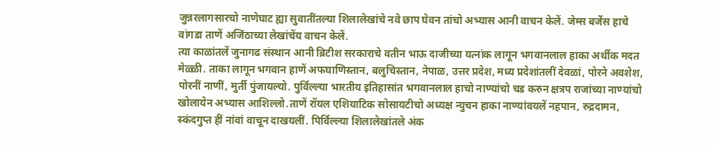जुन्नरलागसारचो नाणेघाट ह्या सुवातींतल्या शिलालेखांचे नवे छाप घेवन तांचो अभ्यास आनी वाचन केलें. जेम्स बर्जेस हाचे वांगडा ताणें अजिंठाच्या लेखांचेंय वाचन केलें.
त्या काळांतलें जुनागढ संस्थान आनी ब्रिटीश सरकाराचे वतीन भाऊ दाजीच्या यत्नांक लागून भगवानलाल हाका अर्थीक मदत मेळ्ळी. ताका लागून भगवान हाणें अफघाणिस्तान, बलुचिस्तान, नेपाळ, उत्तर प्रदेश, मध्य प्रदेशांतलीं देवळां, पोरने अवशेश, पोरनीं नाणीं, मुर्ती पुंजायल्यो. पुर्विल्ल्या भारतीय इतिहासांत भगवानलाल हाचो नाण्यांचो चड करुन क्षत्रप राजांच्या नाण्यांचो खोलायेन अभ्यास आशिल्लो.ताणें रॉयल एशियाटिक सोसायटीचो अध्यक्ष न्युचन हाका नाण्यांवयलें नहपान, रुद्रदामन, स्कंदगुप्त हीं नांवां वाचून दाखयलीं. पिर्विल्ल्या शिलालेखांतले अंक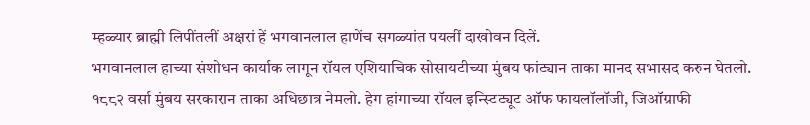म्हळ्यार ब्राह्मी लिपींतलीं अक्षरां हें भगवानलाल हाणेंच सगळ्यांत पयलीं दाखोवन दिलें.
भगवानलाल हाच्या संशोधन कार्याक लागून रॉयल एशियाचिक सोसायटीच्या मुंबय फांट्यान ताका मानद सभासद करुन घेतलो. १८८२ वर्सा मुंबय सरकारान ताका अधिछात्र नेमलो. हेग हांगाच्या रॉयल इन्स्टिट्यूट ऑफ फायलॉलॉजी, जिऑग्राफी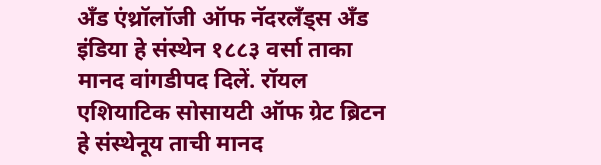अँड एंथ्रॉलॉजी ऑफ नॅदरलँड्स अँड इंडिया हे संस्थेन १८८३ वर्सा ताका मानद वांगडीपद दिलें. रॉयल एशियाटिक सोसायटी ऑफ ग्रेट ब्रिटन हे संस्थेनूय ताची मानद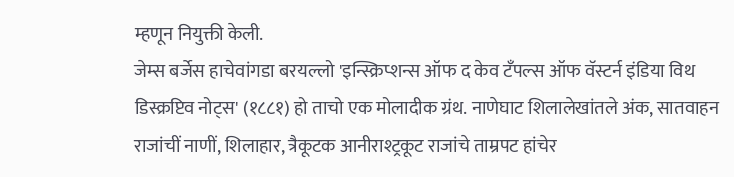म्हणून नियुक्ती केली.
जेम्स बर्जेस हाचेवांगडा बरयल्लो 'इन्स्क्रिप्शन्स ऑफ द केव टँपल्स ऑफ वॅस्टर्न इंडिया विथ डिस्क्रप्टिव नोट्स' (१८८१) हो ताचो एक मोलादीक ग्रंथ. नाणेघाट शिलालेखांतले अंक, सातवाहन राजांचीं नाणीं, शिलाहार, त्रैकूटक आनीराश्ट्रकूट राजांचे ताम्रपट हांचेर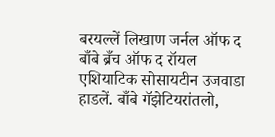बरयल्लें लिखाण जर्नल ऑफ द बाँबे ब्रँच ऑफ द रॉयल एशियाटिक सोसायटीन उजवाडा हाडलें. बाँबे गॅझेटियरांतलो,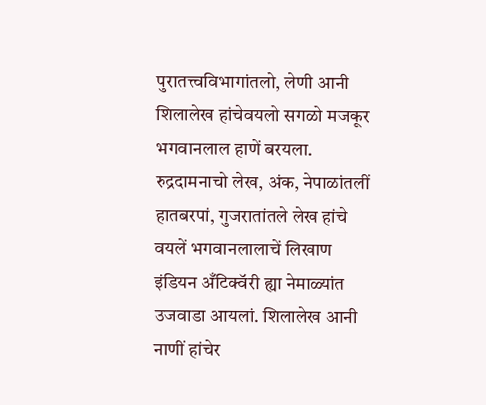पुरातत्त्वविभागांतलो, लेणी आनी शिलालेख हांचेवयलो सगळो मजकूर भगवानलाल हाणें बरयला. रुद्रदामनाचो लेख, अंक, नेपाळांतलीं हातबरपां, गुजरातांतले लेख हांचे वयलें भगवानलालाचें लिखाण इंडियन अँटिक्वॅरी ह्या नेमाळ्यांत उजवाडा आयलां. शिलालेख आनी नाणीं हांचेर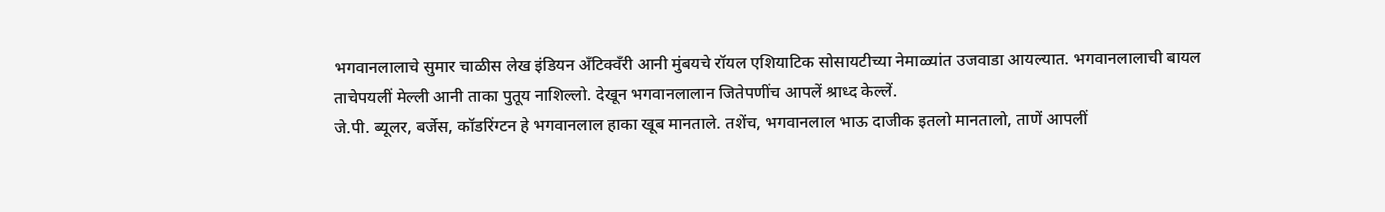भगवानलालाचे सुमार चाळीस लेख इंडियन अँटिक्वँरी आनी मुंबयचे रॉयल एशियाटिक सोसायटीच्या नेमाळ्यांत उजवाडा आयल्यात. भगवानलालाची बायल ताचेपयलीं मेल्ली आनी ताका पुतूय नाशिल्लो. देखून भगवानलालान जितेपणींच आपलें श्राध्द केल्लें.
जे.पी. ब्यूलर, बर्जेस, कॉडरिंग्टन हे भगवानलाल हाका खूब मानताले. तशेंच, भगवानलाल भाऊ दाजीक इतलो मानतालो, ताणें आपलीं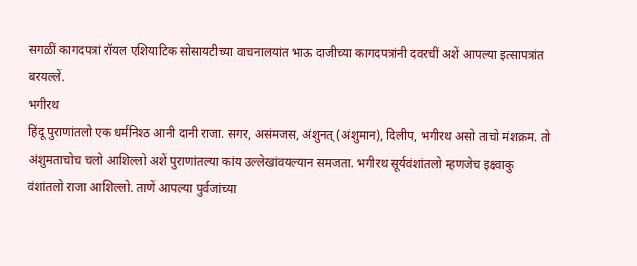सगळीं कागदपत्रां रॉयल एशियाटिक सोसायटीच्या वाचनालयांत भाऊ दाजीच्या कागदपत्रांनी दवरचीं अशें आपल्या इत्सापत्रांत बरयल्लें.
भगीरथ
हिंदू पुराणांतलो एक धर्मनिश्ठ आनी दानी राजा. सगर, असंमजस, अंशुनत् (अंशुमान), दिलीप, भगीरथ असो ताचो मंशक्रम. तो अंशुमताचोच चलो आशिल्लो अशें पुराणांतल्या कांय उल्लेखांवयल्यान समजता. भगीरथ सूर्यवंशांतलो म्हणजेच इक्ष्वाकु वंशांतलो राजा आशिल्लो. ताणें आपल्या पुर्वजांच्या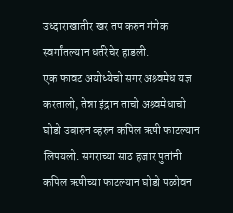उध्दाराखातीर खर तप करुन गंगेक स्वर्गांतल्यान धर्तरेचेर हाडली.
एक फावट अयोध्येचो सगर अश्र्वमेध यज्ञ करतालो, तेन्ना इंद्रान ताचो अश्र्वमेधाचो घोडो उबारुन व्हरुन कपिल ऋषी फाटल्यान लिपयलो. सगराच्या साठ हजार पुतांनी कपिल ऋषीच्या फाटल्यान घोडो पळोवन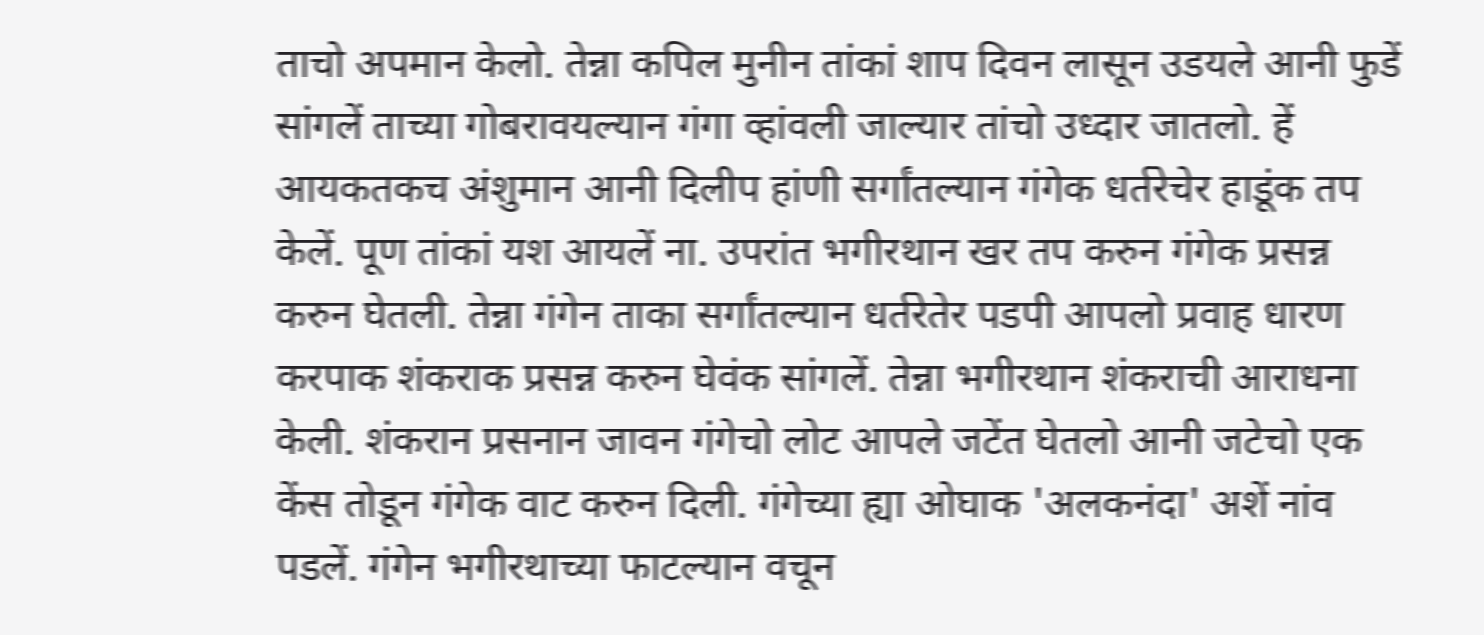ताचो अपमान केलो. तेन्ना कपिल मुनीन तांकां शाप दिवन लासून उडयले आनी फुडें सांगलें ताच्या गोबरावयल्यान गंगा व्हांवली जाल्यार तांचो उध्दार जातलो. हें आयकतकच अंशुमान आनी दिलीप हांणी सर्गांतल्यान गंगेक धर्तरेचेर हाडूंक तप केलें. पूण तांकां यश आयलें ना. उपरांत भगीरथान खर तप करुन गंगेक प्रसन्न करुन घेतली. तेन्ना गंगेन ताका सर्गांतल्यान धर्तरेतेर पडपी आपलो प्रवाह धारण करपाक शंकराक प्रसन्न करुन घेवंक सांगलें. तेन्ना भगीरथान शंकराची आराधना केली. शंकरान प्रसनान जावन गंगेचो लोट आपले जटेंत घेतलो आनी जटेचो एक केंस तोडून गंगेक वाट करुन दिली. गंगेच्या ह्या ओघाक 'अलकनंदा' अशें नांव पडलें. गंगेन भगीरथाच्या फाटल्यान वचून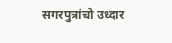सगरपुत्रांचो उध्दार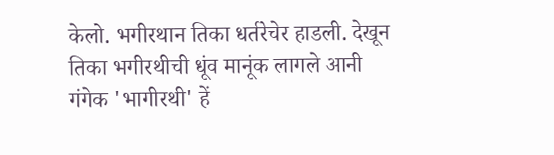केलो. भगीरथान तिका धर्तरेचेर हाडली. देखून तिका भगीरथीची धूंव मानूंक लागले आनी गंगेक 'भागीरथी' हें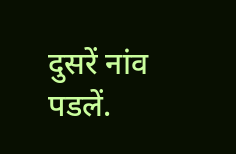दुसरें नांव पडलें.